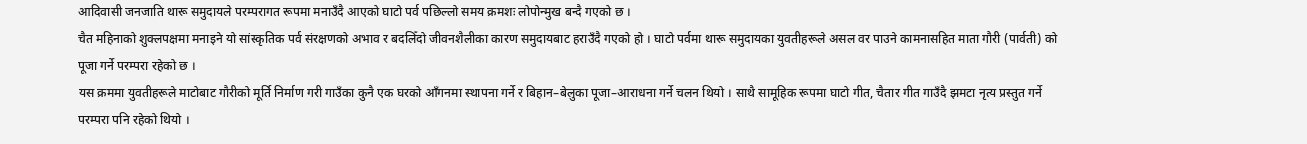आदिवासी जनजाति थारू समुदायले परम्परागत रूपमा मनाउँदै आएको घाटो पर्व पछिल्लो समय क्रमशः लोपोन्मुख बन्दै गएको छ ।
चैत महिनाको शुक्लपक्षमा मनाइने यो सांस्कृतिक पर्व संरक्षणको अभाव र बदलिँदो जीवनशैलीका कारण समुदायबाट हराउँदै गएको हो । घाटो पर्वमा थारू समुदायका युवतीहरूले असल वर पाउने कामनासहित माता गौरी (पार्वती) को पूजा गर्ने परम्परा रहेको छ ।
यस क्रममा युवतीहरूले माटोबाट गौरीको मूर्ति निर्माण गरी गाउँका कुनै एक घरको आँगनमा स्थापना गर्ने र बिहान–बेलुका पूजा–आराधना गर्ने चलन थियो । साथै सामूहिक रूपमा घाटो गीत, चैतार गीत गाउँदै झमटा नृत्य प्रस्तुत गर्ने परम्परा पनि रहेको थियो ।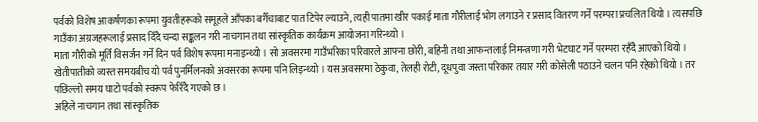पर्वको विशेष आकर्षणका रूपमा युवतीहरूको समूहले आँपका बगैँचाबाट पात टिपेर ल्याउने, त्यही पातमा खीर पकाई माता गौरीलाई भोग लगाउने र प्रसाद वितरण गर्ने परम्परा प्रचलित थियो । त्यसपछि गाउँका अग्रजहरूलाई प्रसाद दिँदै चन्दा सङ्कलन गरी नाचगान तथा सांस्कृतिक कार्यक्रम आयोजना गरिन्थ्यो ।
माता गौरीको मूर्ति विसर्जन गर्ने दिन पर्व विशेष रूपमा मनाइन्थ्यो । सो अवसरमा गाउँभरिका परिवारले आफ्ना छोरी, बहिनी तथा आफन्तलाई निमन्त्रणा गरी भेटघाट गर्ने परम्परा रहँदै आएको थियो ।
खेतीपातीको व्यस्त समयबीच यो पर्व पुनर्मिलनको अवसरका रूपमा पनि लिइन्थ्यो । यस अवसरमा ठेकुवा, तेलही रोटी, दूधपुवा जस्ता परिकार तयार गरी कोसेली पठाउने चलन पनि रहेको थियो । तर पछिल्लो समय घाटो पर्वको स्वरूप फेरिँदै गएको छ ।
अहिले नाचगान तथा सांस्कृतिक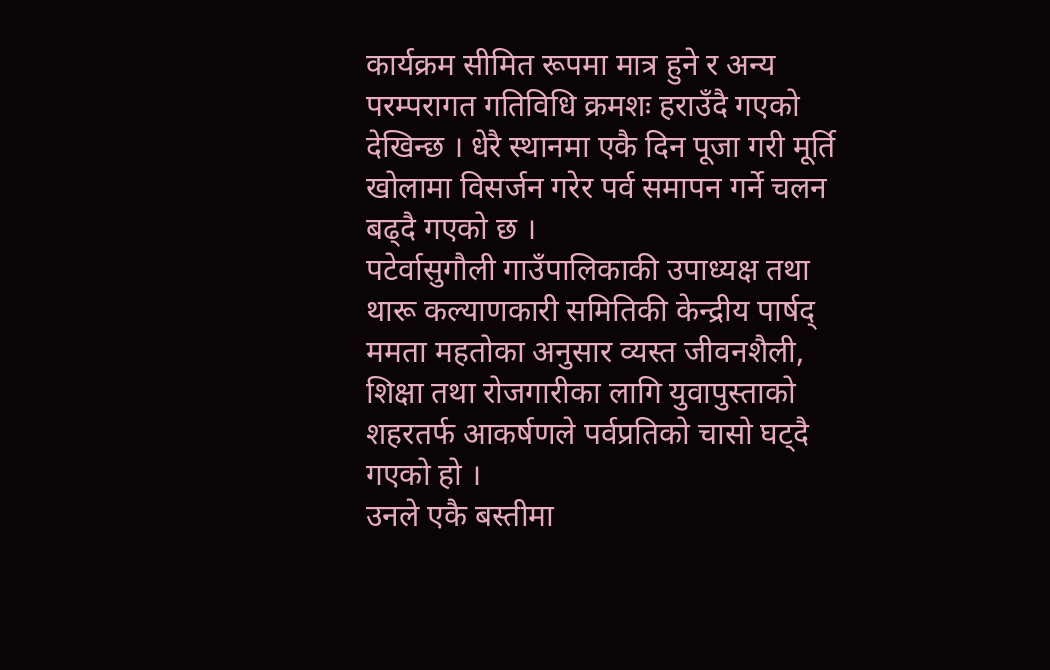कार्यक्रम सीमित रूपमा मात्र हुने र अन्य परम्परागत गतिविधि क्रमशः हराउँदै गएको देखिन्छ । धेरै स्थानमा एकै दिन पूजा गरी मूर्ति खोलामा विसर्जन गरेर पर्व समापन गर्ने चलन बढ्दै गएको छ ।
पटेर्वासुगौली गाउँपालिकाकी उपाध्यक्ष तथा थारू कल्याणकारी समितिकी केन्द्रीय पार्षद् ममता महतोका अनुसार व्यस्त जीवनशैली, शिक्षा तथा रोजगारीका लागि युवापुस्ताको शहरतर्फ आकर्षणले पर्वप्रतिको चासो घट्दै गएको हो ।
उनले एकै बस्तीमा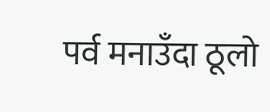पर्व मनाउँदा ठूलो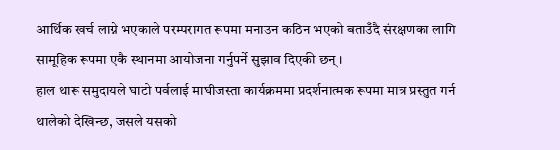आर्थिक खर्च लाग्ने भएकाले परम्परागत रूपमा मनाउन कठिन भएको बताउँदै संरक्षणका लागि सामूहिक रूपमा एकै स्थानमा आयोजना गर्नुपर्ने सुझाव दिएकी छन् ।
हाल थारू समुदायले घाटो पर्वलाई माघीजस्ता कार्यक्रममा प्रदर्शनात्मक रूपमा मात्र प्रस्तुत गर्न थालेको देखिन्छ, जसले यसको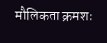मौलिकता क्रमशः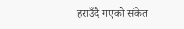हराउँदै गएको संकेत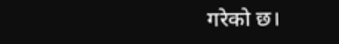गरेको छ।